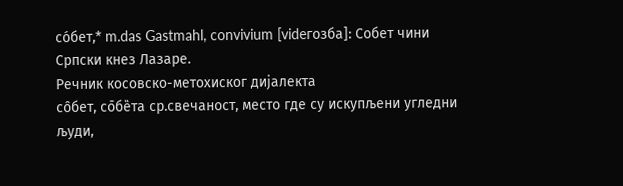со́бет,* m.das Gastmahl, convivium [videгозба]: Собет чини Српски кнез Лазаре.
Речник косовско-метохиског дијалекта
со̑бет, со̄бе̏та ср.свечаност, место где су искупљени угледни људи,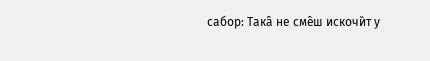сабор: Така̑ не сме̑ш искочи̏т у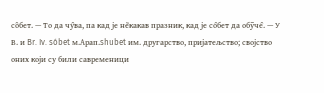со̑бет. — То да чу̑ва, па кад је не̏какав празник, кад је со̑бет да обӯче̑. — У В. и Br. Iv. sóbet м.Арап.shubet им. другарство, пријатељство; својство оних који су били савременици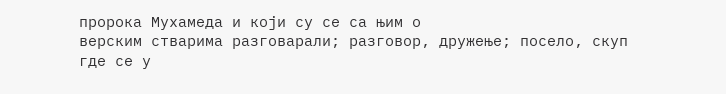пророка Мухамеда и који су се са њим о
верским стварима разговарали; разговор, дружење; посело, скуп
где се у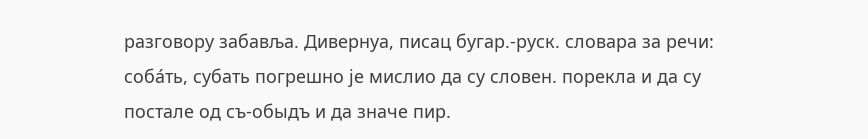разговору забавља. Дивернуа, писац бугар.-руск. словара за речи: соба́ть, субать погрешно је мислио да су словен. порекла и да су постале од съ-обыдъ и да значе пир.